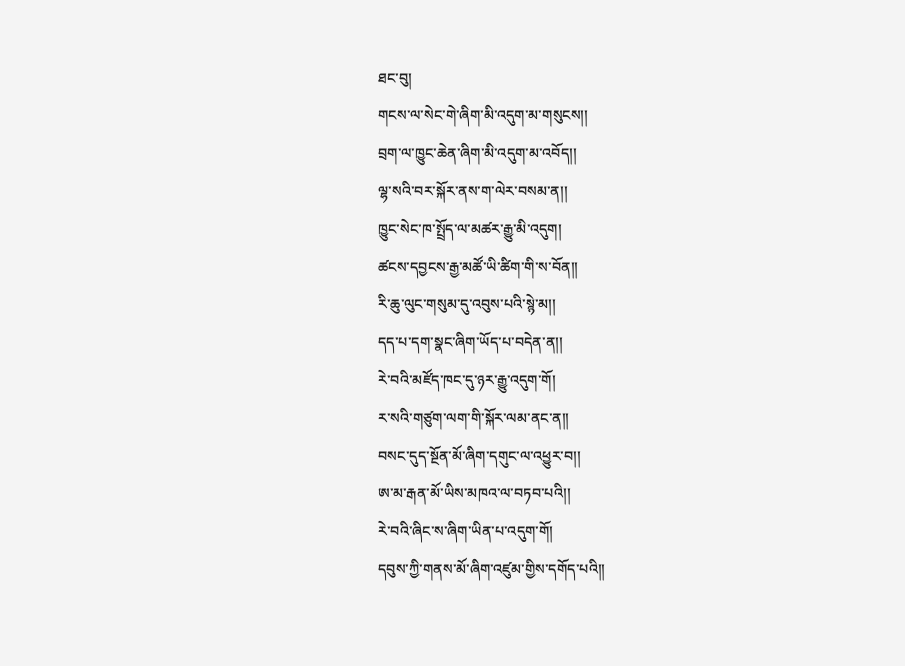ཐང་བུ།
གངས་ལ་སེང་གེ་ཞིག་མི་འདུག་མ་གསུངས།།
བྲག་ལ་ཁྱུང་ཆེན་ཞིག་མི་འདུག་མ་འབོད།།
ལྷ་སའི་བར་སྐོར་ནས་ག་ལེར་བསམ་ན།།
ཁྱུང་སེང་ཁ་སྤྲོད་ལ་མཚར་རྒྱུ་མི་འདུག།
ཚངས་དབྱངས་རྒྱ་མཚོ་ཡི་ཚིག་གི་ས་བོན།།
རི་ཆུ་ལུང་གསུམ་དུ་འབུས་པའི་སྙེ་མ།།
དད་པ་དག་སྣང་ཞིག་ཡོད་པ་བདེན་ན།།
རེ་བའི་མཛོད་ཁང་དུ་ཉར་རྒྱུ་འདུག་གོ།
ར་སའི་གཙུག་ལག་གི་སྐོར་ལམ་ནང་ན།།
བསང་དུད་སྔོན་མོ་ཞིག་དགུང་ལ་འཕྱུར་བ།།
ཨ་མ་རྒན་མོ་ཡིས་མཁའ་ལ་བཏབ་པའི།།
རེ་བའི་ཞིང་ས་ཞིག་ཡིན་པ་འདུག་གོ།
དབུས་ཀྱི་གནས་མོ་ཞིག་འཛུམ་གྱིས་དགོད་པའི།།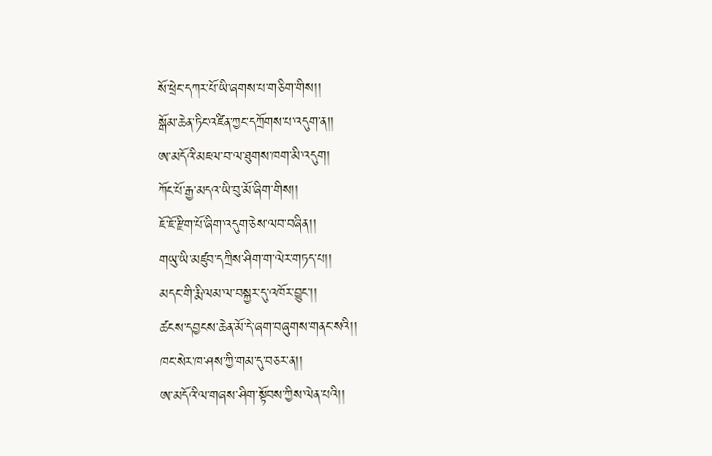སོ་ཕྲེང་དཀར་པོ་ཡི་ཞགས་པ་གཅིག་གིས།།
སྒོམ་ཆེན་ཏིང་འཛིན་ཀྱང་དཀྲོགས་པ་འདུག་ན།།
ཨ་མདོའི་མཇལ་བ་ལ་ཐུགས་ཁག་མི་འདུག།
ཀོང་པོ་རྒྱ་མདའ་ཡི་བུ་མོ་ཞིག་གིས།།
ཇོ་ཇོ་རྫིག་པོ་ཞིག་འདུག་ཅེས་ལབ་བཞིན།།
གཡུ་ཡི་མཛུབ་དཀྲིས་ཤིག་ག་ལེར་གཏད་པ།།
མདང་གི་རྨི་ལམ་ལ་བསྐྱར་དུ་འཁོར་བྱུང་།།
ཚངས་དབྱངས་ཆེན་མོ་དེ་ཞག་བཞུགས་གནང་སའི།།
ཁང་སེར་ཁ་ཤས་ཀྱི་གམ་དུ་བཅར་ན།།
ཨ་མདོའི་ལ་གཞས་ཤིག་སྟོབས་ཀྱིས་ལེན་པའི།།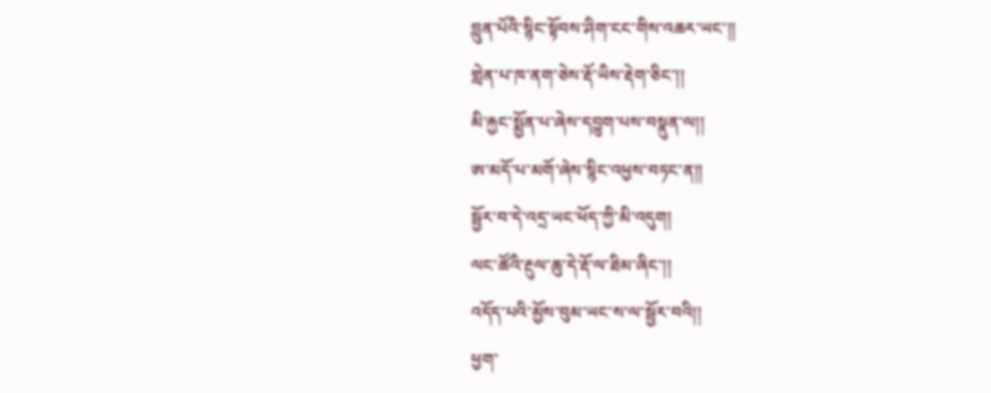བླུན་པོའི་སྙིང་སྟོབས་ཤིག་ངང་གིས་འཆར་ཡང་།།
གླེན་པ་ཁ་ནག་ཅེས་རྡོ་ཡིས་རྡེག་ཅིང་།།
མི་རྐྱང་སྨྱོན་པ་ཞེས་དབྱུག་པས་བསྣུན་ལ།།
ཨ་མདོ་པ་མགོ་ཞེས་སྙིང་འཕྱས་བཏང་ན།།
སྦྱོར་བ་དེ་འདྲ་ཡང་ཕོད་ཀྱི་མི་འདུག།
ལང་ཚོའི་རྔུལ་ཆུ་དེ་རྡོ་ལ་ཐིམ་ཞིང་།།
འདོད་པའི་མྱོས་བུམ་ཡང་ས་ལ་སྦྱོར་བའི།།
ཕྱག་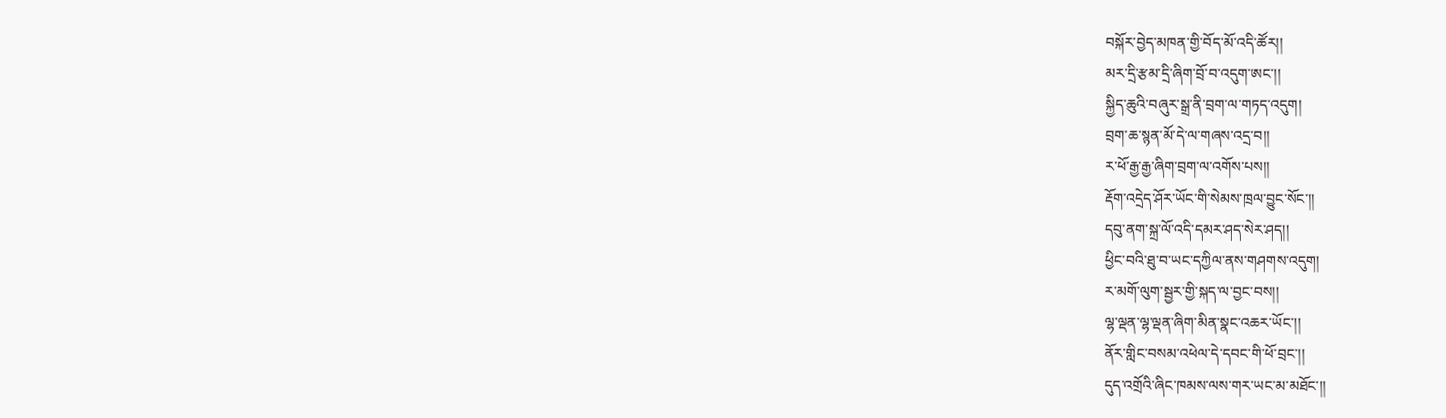བསྐོར་བྱེད་མཁན་གྱི་བོད་མོ་འདི་ཚོར།།
མར་དྲི་རྩམ་དྲི་ཞིག་བྲོ་བ་འདུག་ཨང་།།
སྐྱིད་ཆུའི་བཞུར་སྒྲ་ནི་བྲག་ལ་གཏད་འདུག།
བྲག་ཆ་སྙན་མོ་དེ་ལ་གཞས་འདྲ་བ།།
ར་ཕོ་རྒྱ་རྒྱ་ཞིག་བྲག་ལ་འགོས་པས།།
རྡོག་འདྲེད་ཤོར་ཡོང་གི་སེམས་ཁྲལ་བྱུང་སོང་།།
དབུ་ནག་སྐྲ་ལོ་འདི་དམར་ཤད་སེར་ཤད།།
ཕྱིང་བའི་ཐུ་བ་ཡང་དཀྱིལ་ནས་གཤགས་འདུག།
ར་མགོ་ལུག་སྦྱར་གྱི་སྐད་ལ་བྱང་བས།།
ལྷ་ལྡན་ལྷ་ལྡན་ཞིག་མིན་སྣང་འཆར་ཡོང་།།
ནོར་གླིང་བསམ་འཕེལ་དེ་དབང་གི་ཕོ་བྲང་།།
དུད་འགྲོའི་ཞིང་ཁམས་ལས་གར་ཡང་མ་མཐོང་།།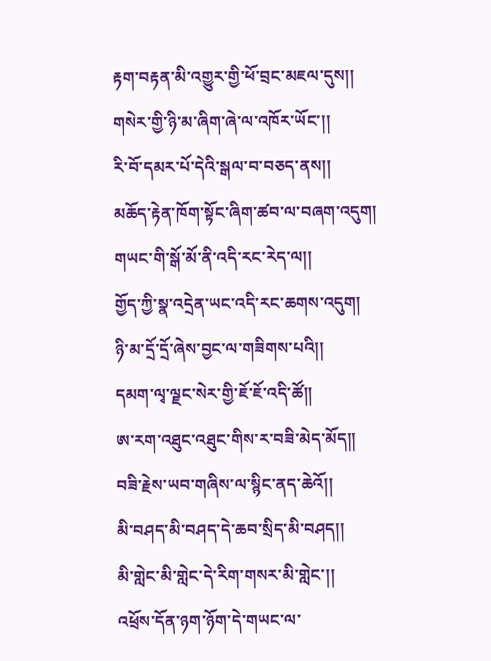རྟག་བརྟན་མི་འགྱུར་གྱི་ཕོ་བྲང་མཇལ་དུས།།
གསེར་གྱི་ཉི་མ་ཞིག་ཞེ་ལ་འཁོར་ཡོང་།།
རི་བོ་དམར་པོ་དེའི་སྒལ་བ་བཅད་ནས།།
མཆོད་རྟེན་ཁོག་སྟོང་ཞིག་ཚབ་ལ་བཞག་འདུག།
གཡང་གི་སྒོ་མོ་ནི་འདི་རང་རེད་ལ།།
གྱོད་ཀྱི་སྣ་འདྲེན་ཡང་འདི་རང་ཆགས་འདུག།
ཉི་མ་དྲོ་དྲོ་ཞེས་བྱང་ལ་གཟིགས་པའི།།
དམག་ལྭ་ལྗང་སེར་གྱི་ཇོ་ཇོ་འདི་ཚོ།།
ཨ་རག་འཐུང་འཐུང་གིས་ར་བཟི་མེད་མོད།།
བཟི་རྗེས་ཡབ་གཞིས་ལ་སྙིང་ནད་ཆེའོ།།
མི་བཤད་མི་བཤད་དེ་ཆབ་སྲིད་མི་བཤད།།
མི་གླེང་མི་གླེང་དེ་རིག་གསར་མི་གླེང་།།
འཕྲོས་དོན་ཉག་ཉོག་དེ་གཡང་ལ་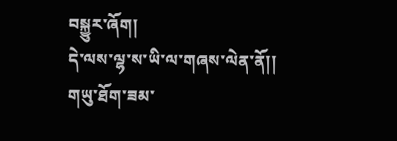བསྐྱུར་ཞོག།
དེ་ལས་ལྷ་ས་ཡི་ལ་གཞས་ལེན་ནོ།།
གཡུ་ཐོག་ཟམ་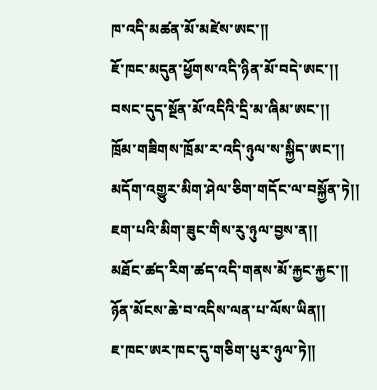ཁ་འདི་མཚན་མོ་མཛེས་ཨང་།།
ཇོ་ཁང་མདུན་ཕྱོགས་འདི་ཉིན་མོ་བདེ་ཨང་།།
བསང་དུད་སྔོན་མོ་འདིའི་དྲི་མ་ཞིམ་ཨང་།།
ཁྲོམ་གཟིགས་ཁྲོམ་ར་འདི་ཉུལ་ས་སྐྱིད་ཨང་།།
མདོག་འགྱུར་མིག་ཤེལ་ཅིག་གདོང་ལ་བསྐྱོན་ཏེ།།
ཇག་པའི་མིག་ཟུང་གིས་རུ་ཉུལ་བྱས་ན།།
མཐོང་ཚད་རིག་ཚད་འདི་གནས་མོ་རྐྱང་རྐྱང་།།
ཉོན་མོངས་ཆེ་བ་འདིས་ལན་པ་ལོས་ཡིན།།
ཇ་ཁང་ཨར་ཁང་དུ་གཅིག་པུར་ཉུལ་ཏེ།།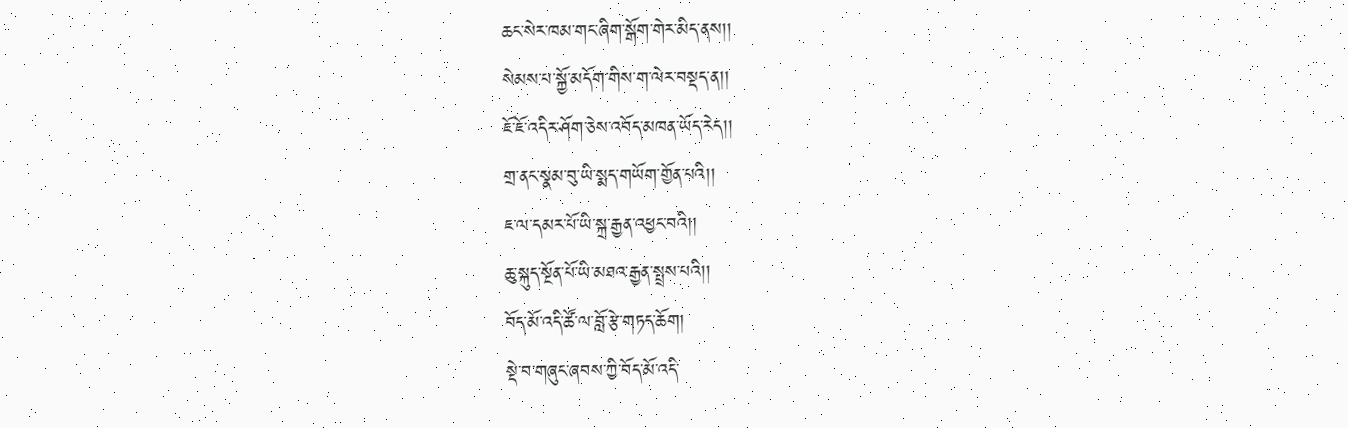ཆང་སེར་ཁམ་གང་ཞིག་སྒོག་གེར་མིད་ནས།།
སེམས་པ་སྐྱོ་མདོག་གིས་ག་ལེར་བསྡད་ན།།
ཇོ་ཇོ་འདིར་ཤོག་ཅེས་འབོད་མཁན་ཡོད་རེད།།
གྲ་ནང་སྣམ་བུ་ཡི་སྨད་གཡོག་གྱོན་པའི།།
ཇ་ལ་དམར་པོ་ཡི་སྐྲ་རྒྱན་འཕྱང་བའི།།
ཆུ་སྐུད་སྔོན་པོ་ཡི་མཐའ་རྒྱན་སྤྲས་པའི།།
བོད་མོ་འདི་ཚོ་ལ་བློ་རྩེ་གཏད་ཆོག།
སྡེ་བ་གཞུང་ཞབས་ཀྱི་བོད་མོ་འདི་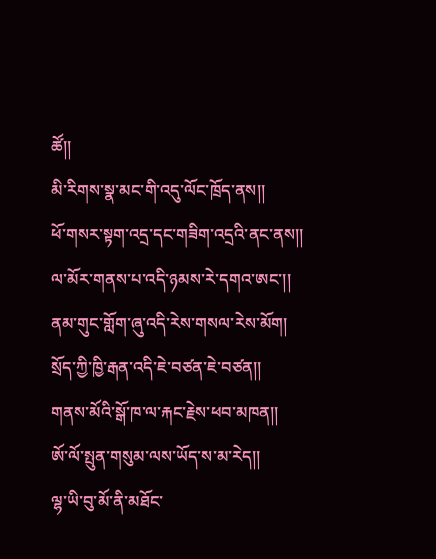ཚོ།།
མི་རིགས་སྣ་མང་གི་འདུ་ལོང་ཁྲོད་ནས།།
ཕོ་གསར་སྟག་འདྲ་དང་གཟིག་འདྲའི་ནང་ནས།།
ལ་མོར་གནས་པ་འདི་ཉམས་རེ་དགའ་ཨང་།།
ནམ་གུང་གློག་ཞུ་འདི་རེས་གསལ་རེས་མོག།
སྲོད་ཀྱི་ཁྱི་རྒན་འདི་ཇེ་བཙན་ཇེ་བཙན།།
གནས་མོའི་སྒོ་ཁ་ལ་རྐང་རྗེས་ཕབ་མཁན།།
ཨོ་ལོ་སྤུན་གསུམ་ལས་ཡོད་ས་མ་རེད།།
ལྷ་ཡི་བུ་མོ་ནི་མཐོང་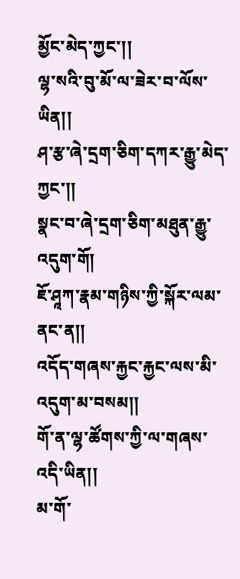མྱོང་མེད་ཀྱང་།།
ལྷ་སའི་བུ་མོ་ལ་ཟེར་བ་ལོས་ཡིན།།
ཤ་རྩ་ཞེ་དྲག་ཅིག་དཀར་རྒྱུ་མེད་ཀྱང་།།
སྣང་བ་ཞེ་དྲག་ཅིག་མཐུན་རྒྱུ་འདུག་གོ།
ཇོ་ཤཱཀ་རྣམ་གཉིས་ཀྱི་སྐོར་ལམ་ནང་ན།།
འདོད་གཞས་རྐྱང་རྐྱང་ལས་མི་འདུག་མ་བསམ།།
གོ་ན་ལྷ་ཚོགས་ཀྱི་ལ་གཞས་འདི་ཡིན།།
མ་གོ་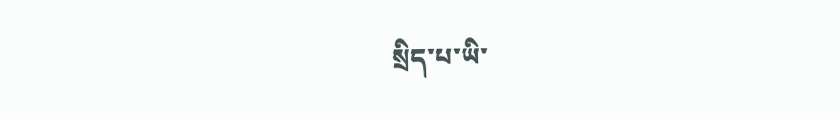སྲིད་པ་ཡི་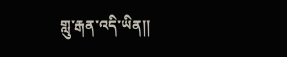གླུ་རྒན་འདི་ཡིན།།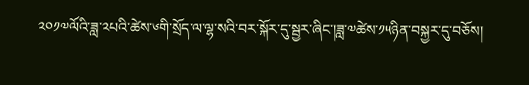༢༠༡༧ལོའི་ཟླ་༢པའི་ཚེས་༦གི་སྲོད་ལ་ལྷ་སའི་བར་སྐོར་དུ་སྦྱར་ཞིང་།ཟླ་༧ཚེས་༡༥ཉིན་བསྐྱར་དུ་བཅོས།